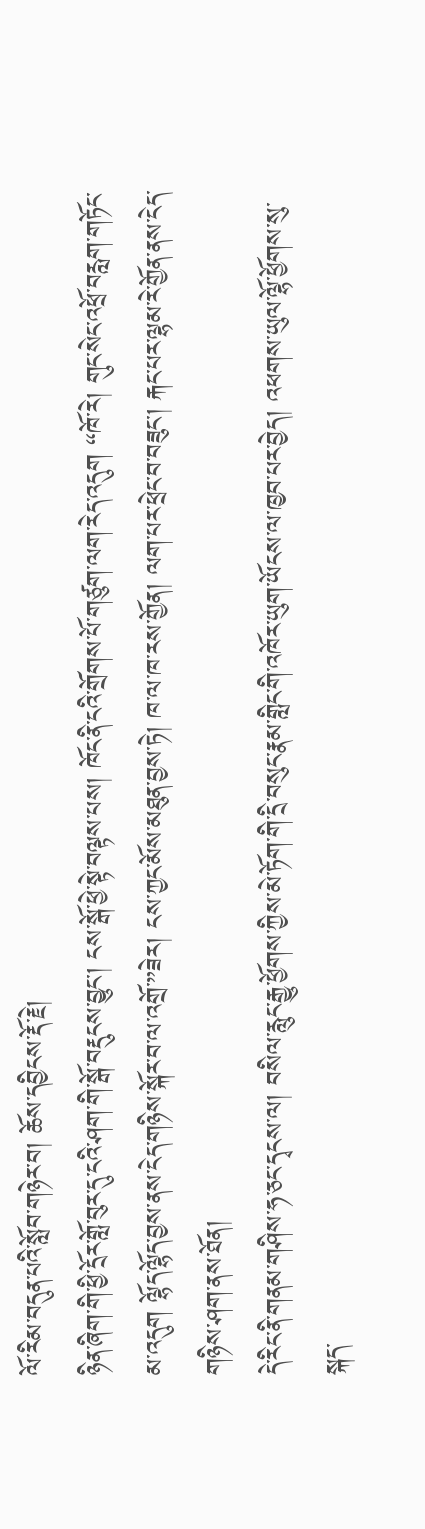ལོ་རིམ་བདུན་པའི་སློབ་གཉེར་བ། ཆོས་དབྱིངས་རྡོ་རྗེ།
ཉིན་ཞིག་གི་ཕྱི་དྲོར་གློ་བུར་དུ་ངའི་ཤག་གི་སྒོ་བརྡུངས་བྱུང་། ངས་སྒོ་ཕྱེ་སྟེ་བལྟས་པས། ཁོང་ནི་ངའི་གྲོགས་པོ་གཙུག་ལག་རེད་འདུག “ཁོ་རེ། གུང་སེང་འཕྲོ་བརླག་གཏོང་མ་འདུག ལྷོད་ལྷོད་བྱས་ནས་ངེད་གཉིས་སྐོར་བ་ལ་འགྲོ་”ཟེར། ངས་ཀྱང་མོས་མཐུན་བྱས་ཏེ། ཁ་ལ་ཁ་རས་གྱོན། ལག་པར་ཕྲེང་བ་བཟུང་། རྐང་པར་ལྷམ་རེ་གྱོན་ནས་ངེད་གཉིས་ཤག་ནས་ཐོན།
དེ་རིང་ནི་གནམ་གཤིས་ཧ་ཅང་དྭངས་ལ། བསིལ་རླུང་རྒྱུ་ཕྱོགས་ཀྱིས་མེ་ཏོག་གི་དྲི་བསུང་རྣམ་གླིང་གི་འཁོར་ཡུག་ཡོངས་ལ་ཁྱབ་པར་བྱེད། འཕགས་ཡུལ་ལྷོ་ཕྱོགས་སུ་སྐད་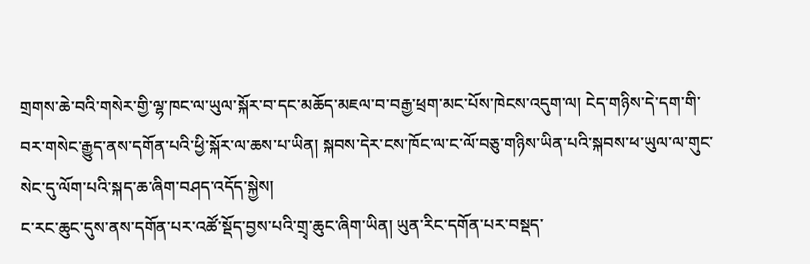གྲགས་ཆེ་བའི་གསེར་གྱི་ལྷ་ཁང་ལ་ཡུལ་སྐོར་བ་དང་མཆོད་མཇལ་བ་བརྒྱ་ཕྲག་མང་པོས་ཁེངས་འདུག་ལ། ངེད་གཉིས་དེ་དག་གི་བར་གསེང་རྒྱུད་ནས་དགོན་པའི་ཕྱི་སྐོར་ལ་ཆས་པ་ཡིན། སྐབས་དེར་ངས་ཁོང་ལ་ང་ལོ་བཅུ་གཉིས་ཡིན་པའི་སྐབས་ཕ་ཡུལ་ལ་གུང་སེང་དུ་ལོག་པའི་སྐད་ཆ་ཞིག་བཤད་འདོད་སྐྱེས།
ང་རང་ཆུང་དུས་ནས་དགོན་པར་འཚོ་སྡོད་བྱས་པའི་གྲྭ་ཆུང་ཞིག་ཡིན། ཡུན་རིང་དགོན་པར་བསྡད་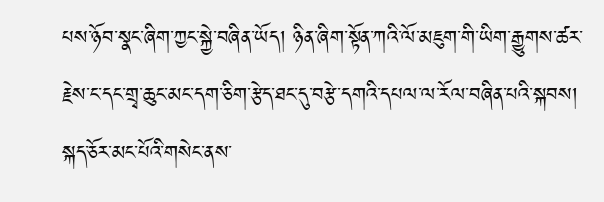པས་ཉོབ་སྣང་ཞིག་ཀྱང་སྐྱེ་བཞིན་ཡོད། ཉིན་ཞིག་སྟོན་ཀའི་ལོ་མཇུག་གི་ཡིག་རྒྱུགས་ཚར་རྗེས་ང་དང་གྲྭ་ཆུང་མང་དག་ཅིག་རྩེད་ཐང་དུ་བརྩེ་དགའི་དཔལ་ལ་རོལ་བཞིན་པའི་སྐབས། སྐད་ཅོར་མང་པོའི་གསེང་ནས་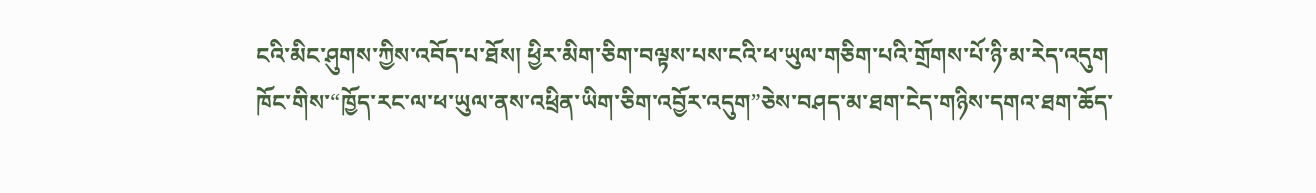ངའི་མིང་ཤུགས་ཀྱིས་འབོད་པ་ཐོས། ཕྱིར་མིག་ཅིག་བལྟས་པས་ངའི་ཕ་ཡུལ་གཅིག་པའི་གྲོགས་པོ་ཉི་མ་རེད་འདུག ཁོང་གིས་“ཁྱོད་རང་ལ་ཕ་ཡུལ་ནས་འཕྲིན་ཡིག་ཅིག་འབྱོར་འདུག”ཅེས་བཤད་མ་ཐག་ངེད་གཉིས་དགའ་ཐག་ཆོད་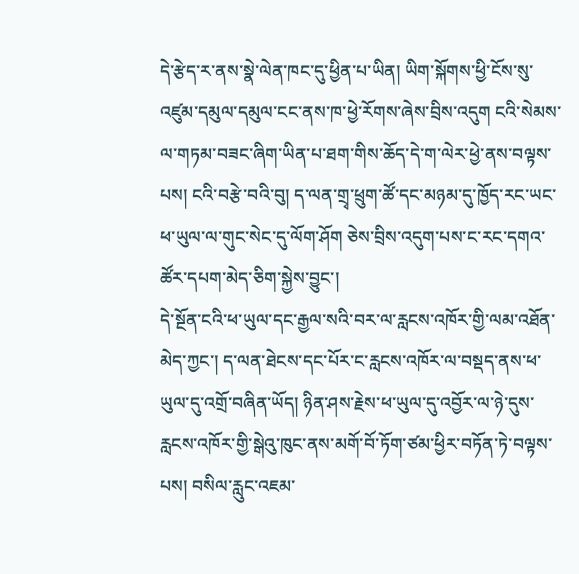དེ་རྩེད་ར་ནས་སྣེ་ལེན་ཁང་དུ་ཕྱིན་པ་ཡིན། ཡིག་སྐོགས་ཕྱི་ངོས་སུ་འཛུམ་དམུལ་དམུལ་ངང་ནས་ཁ་ཕྱེ་རོགས་ཞེས་བྲིས་འདུག ངའི་སེམས་ལ་གཏམ་བཟང་ཞིག་ཡིན་པ་ཐག་གིས་ཆོད་དེ་ག་ལེར་ཕྱེ་ནས་བལྟས་པས། ངའི་བརྩེ་བའི་བུ། ད་ལན་གྲྭ་ཕྲུག་ཚོ་དང་མཉམ་དུ་ཁྱོད་རང་ཡང་ཕ་ཡུལ་ལ་གུང་སེང་དུ་ལོག་ཤོག ཅེས་བྲིས་འདུག་པས་ང་རང་དགའ་ཚོར་དཔག་མེད་ཅིག་སྐྱེས་བྱུང་།
དེ་སྔོན་ངའི་ཕ་ཡུལ་དང་རྒྱལ་སའི་བར་ལ་རླངས་འཁོར་གྱི་ལམ་འཐོན་མེད་ཀྱང་། ད་ལན་ཐེངས་དང་པོར་ང་རླངས་འཁོར་ལ་བསྡད་ནས་ཕ་ཡུལ་དུ་འགྲོ་བཞིན་ཡོད། ཉིན་ཤས་རྗེས་ཕ་ཡུལ་དུ་འབྱོར་ལ་ཉེ་དུས་རླངས་འཁོར་གྱི་སྒེའུ་ཁུང་ནས་མགོ་བོ་ཏོག་ཙམ་ཕྱིར་བཏོན་ཏེ་བལྟས་པས། བསིལ་རླུང་འཇམ་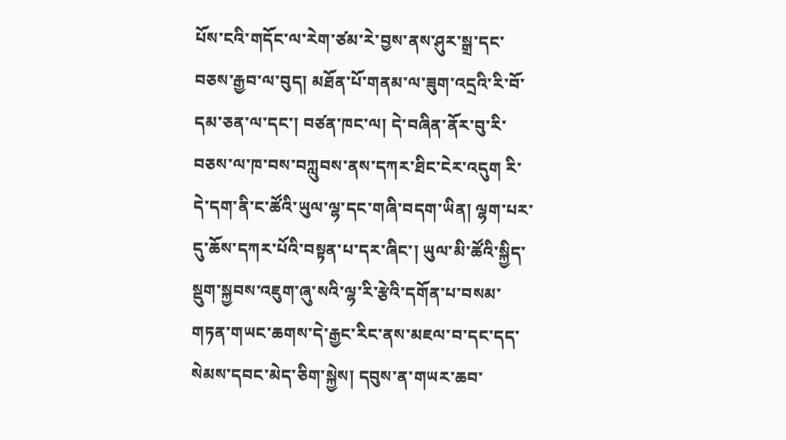པོས་ངའི་གདོང་ལ་རེག་ཙམ་རེ་བྱས་ནས་ཤུར་སྒྲ་དང་བཅས་རྒྱབ་ལ་བུད། མཐོན་པོ་གནམ་ལ་ཟུག་འདྲའི་རི་བོ་དམ་ཅན་ལ་དང་། བཙན་ཁང་ལ། དེ་བཞིན་ནོར་བུ་རི་བཅས་ལ་ཁ་བས་བཀླུབས་ནས་དཀར་ཐིང་ངེར་འདུག རི་དེ་དག་ནི་ང་ཚོའི་ཡུལ་ལྷ་དང་གཞི་བདག་ཡིན། ལྷག་པར་དུ་ཆོས་དཀར་པོའི་བསྟན་པ་དར་ཞིང་། ཡུལ་མི་ཚོའི་སྐྱིད་སྡུག་སྐྱབས་འཇུག་ཞུ་སའི་ལྷ་རི་རྩེའི་དགོན་པ་བསམ་གཏན་གཡང་ཆགས་དེ་རྒྱང་རིང་ནས་མཇལ་བ་དང་དད་སེམས་དབང་མེད་ཅིག་སྐྱེས། དབུས་ན་གཡར་ཆབ་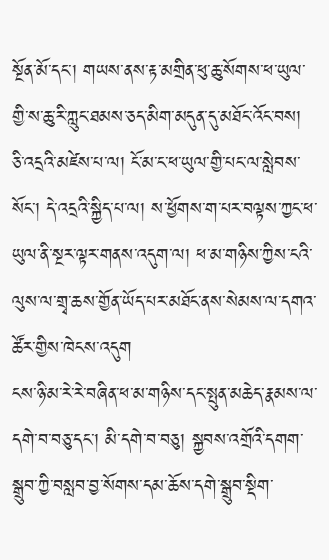སྔོན་མོ་དང་། གཡས་ནས་རྟ་མགྲིན་ཕུ་ཆུ་སོགས་ཕ་ཡུལ་གྱི་ས་ཆུ་རི་ཀླུང་ཐམས་ཅད་མིག་མདུན་དུ་མཐོང་འོང་བས། ཅི་འདྲའི་མཛེས་པ་ལ། ངོ་མ་ང་ཕ་ཡུལ་གྱི་པང་ལ་སླེབས་སོང་། དེ་འདྲའི་སྐྱིད་པ་ལ། ས་ཕྱོགས་ག་པར་བལྟས་ཀྱང་ཕ་ཡུལ་ནི་སྔར་ལྟར་གནས་འདུག་ལ། ཕ་མ་གཉིས་ཀྱིས་ངའི་ལུས་ལ་གྲྭ་ཆས་གྱོན་ཡོད་པར་མཐོང་ནས་སེམས་ལ་དགའ་ཚོར་གྱིས་ཁེངས་འདུག
ངས་ཉི་མ་རེ་རེ་བཞིན་ཕ་མ་གཉིས་དང་སྤུན་མཆེད་རྣམས་ལ་དགེ་བ་བཅུ་དང་། མི་དགེ་བ་བཅུ། སྐྱབས་འགྲོའི་དགག་སྒྲུབ་ཀྱི་བསླབ་བྱ་སོགས་དམ་ཆོས་དགེ་སྒྲུབ་སྡིག་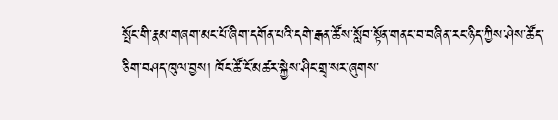སྤོང་གི་རྣམ་གཞག་མང་པོ་ཞིག་དགོན་པའི་དགེ་རྒན་ཚོས་སློབ་སྟོན་གནང་བ་བཞིན་རང་ཉིད་ཀྱིས་ཤེས་ཚོད་ཅིག་བཤད་ཁུལ་བྱས། ཁོང་ཚོ་ངོ་མཚར་སྐྱེས་ཤིང་གྲྭ་སར་ཞུགས་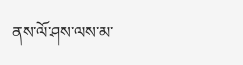ནས་ལོ་ཤས་ལས་མ་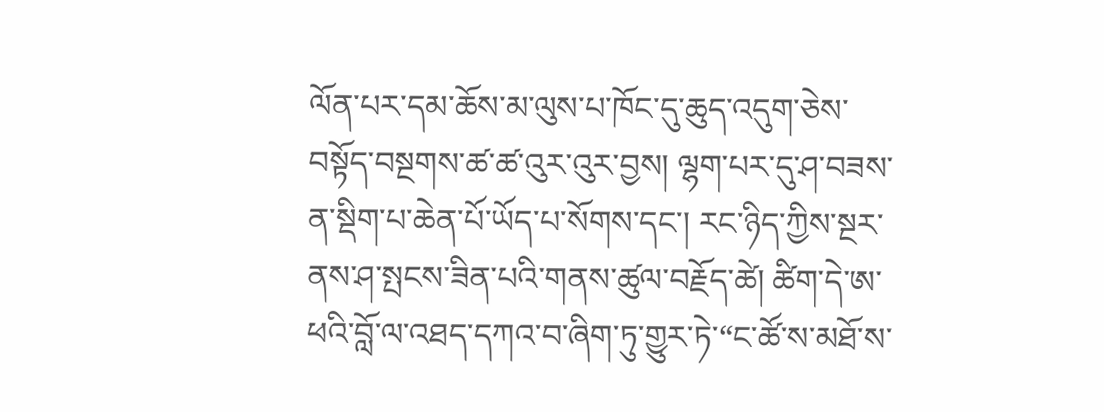ལོན་པར་དམ་ཆོས་མ་ལུས་པ་ཁོང་དུ་ཆུད་འདུག་ཅེས་བསྟོད་བསྔགས་ཚ་ཚ་འུར་འུར་བྱས། ལྷག་པར་དུ་ཤ་བཟས་ན་སྡིག་པ་ཆེན་པོ་ཡོད་པ་སོགས་དང་། རང་ཉིད་ཀྱིས་སྔར་ནས་ཤ་སྤངས་ཟིན་པའི་གནས་ཚུལ་བརྗོད་ཚེ། ཚིག་དེ་ཨ་ཕའི་བློ་ལ་འཐད་དཀའ་བ་ཞིག་ཏུ་གྱུར་ཏེ་“ང་ཚོ་ས་མཐོ་ས་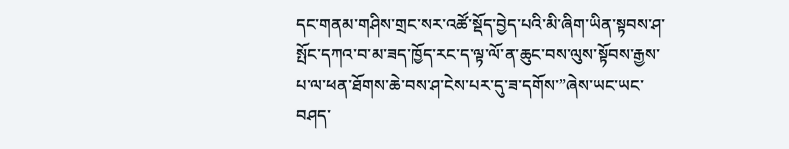དང་གནམ་གཤིས་གྲང་སར་འཚོ་སྡོད་བྱེད་པའི་མི་ཞིག་ཡིན་སྟབས་ཤ་སྤོང་དཀའ་བ་མ་ཟད་ཁྱོད་རང་ད་ལྟ་ལོ་ན་ཆུང་བས་ལུས་སྟོབས་རྒྱས་པ་ལ་ཕན་ཐོགས་ཆེ་བས་ཤ་ངེས་པར་དུ་ཟ་དགོས་”ཞེས་ཡང་ཡང་བཤད་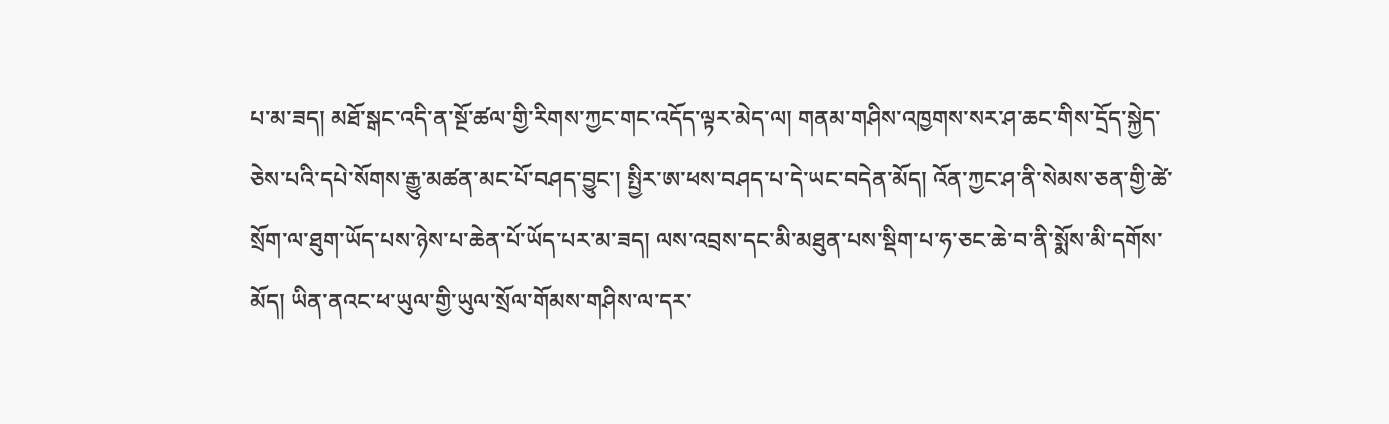པ་མ་ཟད། མཐོ་སྒང་འདི་ན་སྔོ་ཚལ་གྱི་རིགས་ཀྱང་གང་འདོད་ལྟར་མེད་ལ། གནམ་གཤིས་འཁྱགས་སར་ཤ་ཆང་གིས་དྲོད་སྐྱེད་ཅེས་པའི་དཔེ་སོགས་རྒྱུ་མཚན་མང་པོ་བཤད་བྱུང་། སྤྱིར་ཨ་ཕས་བཤད་པ་དེ་ཡང་བདེན་མོད། འོན་ཀྱང་ཤ་ནི་སེམས་ཅན་གྱི་ཚེ་སྲོག་ལ་ཐུག་ཡོད་པས་ཉེས་པ་ཆེན་པོ་ཡོད་པར་མ་ཟད། ལས་འབྲས་དང་མི་མཐུན་པས་སྡིག་པ་ཧ་ཅང་ཆེ་བ་ནི་སྨོས་མི་དགོས་མོད། ཡིན་ནའང་ཕ་ཡུལ་གྱི་ཡུལ་སྲོལ་གོམས་གཤིས་ལ་དར་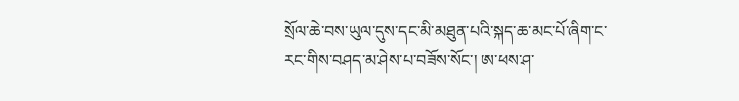སྲོལ་ཆེ་བས་ཡུལ་དུས་དང་མི་མཐུན་པའི་སྐད་ཆ་མང་པོ་ཞིག་ང་རང་གིས་བཤད་མ་ཤེས་པ་བཟོས་སོང་། ཨ་ཕས་ཤ་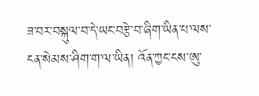ཟ་བར་བསྐུལ་བ་དེ་ཡང་བརྩེ་བ་ཞིག་ཡིན་པ་ལས་ངན་སེམས་ཤིག་ག་ལ་ཡིན། འོན་ཀྱང་ངས་ཨུ་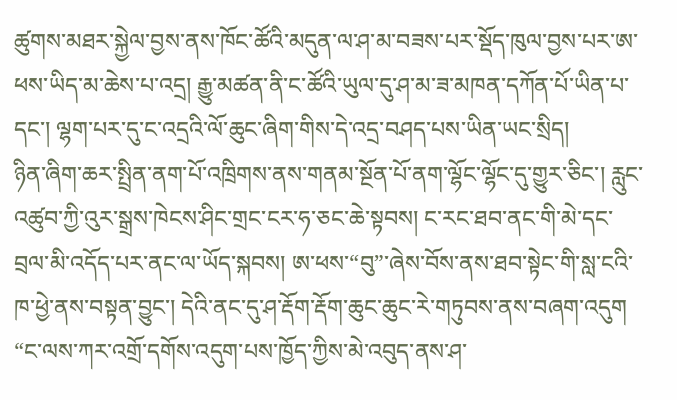ཚུགས་མཐར་སྐྱེལ་བྱས་ནས་ཁོང་ཚོའི་མདུན་ལ་ཤ་མ་བཟས་པར་སྡོད་ཁུལ་བྱས་པར་ཨ་ཕས་ཡིད་མ་ཆེས་པ་འདྲ། རྒྱུ་མཚན་ནི་ང་ཚོའི་ཡུལ་དུ་ཤ་མ་ཟ་མཁན་དཀོན་པོ་ཡིན་པ་དང་། ལྷག་པར་དུ་ང་འདྲའི་ལོ་ཆུང་ཞིག་གིས་དེ་འདྲ་བཤད་པས་ཡིན་ཡང་སྲིད།
ཉིན་ཞིག་ཆར་སྤྲིན་ནག་པོ་འཁྲིགས་ནས་གནམ་སྔོན་པོ་ནག་ལྷོང་ལྷོང་དུ་གྱུར་ཅིང་། རླུང་འཚུབ་ཀྱི་འུར་སྒྲས་ཁེངས་ཤིང་གྲང་ངར་ཧ་ཅང་ཆེ་སྟབས། ང་རང་ཐབ་ནང་གི་མེ་དང་བྲལ་མི་འདོད་པར་ནང་ལ་ཡོད་སྐབས། ཨ་ཕས་“བུ”་ཞེས་བོས་ནས་ཐབ་སྟེང་གི་སླ་ངའི་ཁ་ཕྱེ་ནས་བསྟན་བྱུང་། དེའི་ནང་དུ་ཤ་རྡོག་རྡོག་ཆུང་ཆུང་རེ་གཏུབས་ནས་བཞག་འདུག “ང་ལས་ཀར་འགྲོ་དགོས་འདུག་པས་ཁྱོད་ཀྱིས་མེ་འབུད་ནས་ཤ་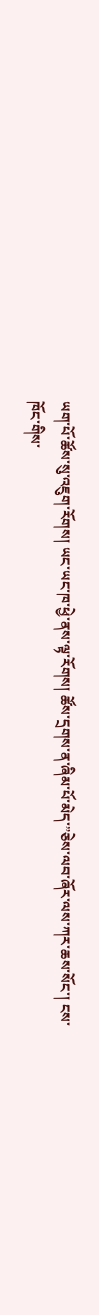ཡག་པོ་ཚོས་སུ་འཇུག་རོགས། ཡང་ཡང་ཁ་ཕྱེ་ནས་ལྟ་རོགས། ཚོས་དྲགས་ན་ཞིམ་པོ་མེད་”ཅེས་ལབ་ཞོར་ལས་ཀར་ཆས་སོང་། ངས་ཁོང་གིས་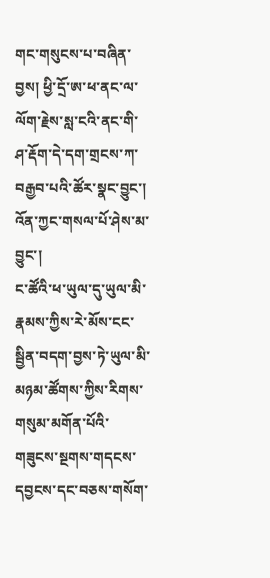གང་གསུངས་པ་བཞིན་བྱས། ཕྱི་དྲོ་ཨ་ཕ་ནང་ལ་ལོག་རྗེས་སླ་ངའི་ནང་གི་ཤ་རྡོག་དེ་དག་གྲངས་ཀ་བརྒྱབ་པའི་ཚོར་སྣང་བྱུང་། འོན་ཀྱང་གསལ་པོ་ཤེས་མ་བྱུང་།
ང་ཚོའི་ཕ་ཡུལ་དུ་ཡུལ་མི་རྣམས་ཀྱིས་རེ་མོས་ངང་སྦྱིན་བདག་བྱས་ཏེ་ཡུལ་མི་མཉམ་ཚོགས་ཀྱིས་རིགས་གསུམ་མགོན་པོའི་གཟུངས་སྔགས་གདངས་དབྱངས་དང་བཅས་གསོག་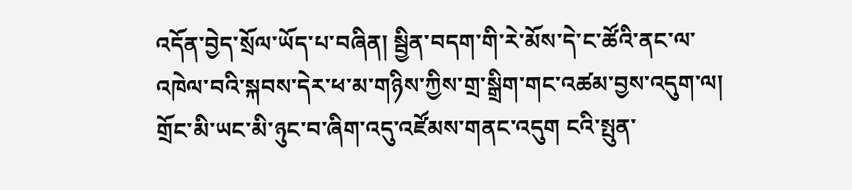འདོན་བྱེད་སྲོལ་ཡོད་པ་བཞིན། སྦྱིན་བདག་གི་རེ་མོས་དེ་ང་ཚོའི་ནང་ལ་འཁེལ་བའི་སྐབས་དེར་ཕ་མ་གཉིས་ཀྱིས་གྲ་སྒྲིག་གང་འཚམ་བྱས་འདུག་ལ། གྲོང་མི་ཡང་མི་ཉུང་བ་ཞིག་འདུ་འཛོམས་གནང་འདུག ངའི་སྤུན་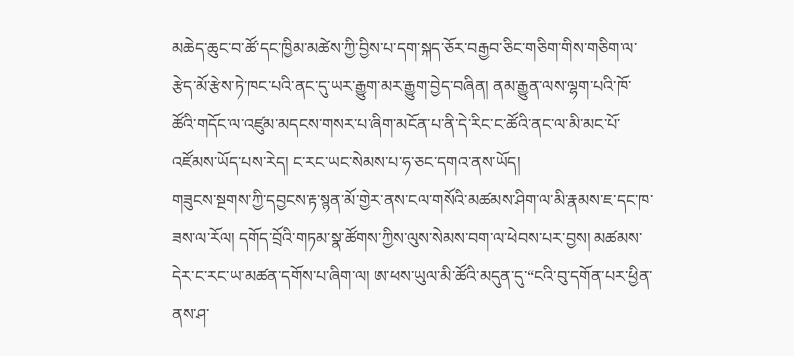མཆེད་ཆུང་བ་ཚོ་དང་ཁྱིམ་མཚེས་ཀྱི་བྱིས་པ་དག་སྐད་ཅོར་བརྒྱབ་ཅིང་གཅིག་གིས་གཅིག་ལ་རྩེད་མོ་རྩེས་ཏེ་ཁང་པའི་ནང་དུ་ཡར་རྒྱུག་མར་རྒྱུག་བྱེད་བཞིན། ནམ་རྒྱུན་ལས་ལྷག་པའི་ཁོ་ཚོའི་གདོང་ལ་འཛུམ་མདངས་གསར་པ་ཞིག་མངོན་པ་ནི་དེ་རིང་ང་ཚོའི་ནང་ལ་མི་མང་པོ་འཛོམས་ཡོད་པས་རེད། ང་རང་ཡང་སེམས་པ་ཧ་ཅང་དགའ་ནས་ཡོད།
གཟུངས་སྔགས་ཀྱི་དབྱངས་རྟ་སྙན་མོ་གྱེར་ནས་ངལ་གསོའི་མཚམས་ཤིག་ལ་མི་རྣམས་ཇ་དང་ཁ་ཟས་ལ་རོལ། དགོད་བྲོའི་གཏམ་སྣ་ཚོགས་ཀྱིས་ལུས་སེམས་བག་ལ་ཕེབས་པར་བྱས། མཚམས་དེར་ང་རང་ཡ་མཚན་དགོས་པ་ཞིག་ལ། ཨ་ཕས་ཡུལ་མི་ཚོའི་མདུན་དུ་“ངའི་བུ་དགོན་པར་ཕྱིན་ནས་ཤ་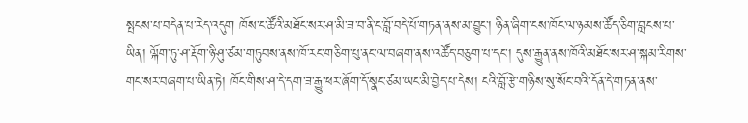སྤངས་པ་བདེན་པ་རེད་འདུག ཁོས་ང་ཚོའི་མཐོང་སར་ཤ་མི་ཟ་བ་ནི་ང་བློ་བདེ་པོ་གཏན་ནས་མ་བྱུང་། ཉིན་ཞིག་ངས་ཁོང་ལ་ཉམས་ཚོད་ཅིག་བླངས་པ་ཡིན། ལྐོག་ཏུ་ཤ་རྡོག་ཉི་ཤུ་ཙམ་གཏུབས་ནས་ཁོ་རང་གཅིག་པུ་ནང་ལ་བཞག་ནས་འཚོད་བཅུག་པ་དང་། དུས་རྒྱུན་ནས་ཁོའི་མཐོང་སར་ཤ་སྐམ་རིགས་གང་སར་བཞག་པ་ཡིན་ཏེ། ཁོང་གིས་ཤ་དེ་དག་ཟ་རྒྱུ་ཕར་ཞོག་དོ་སྣང་ཙམ་ཡང་མི་བྱེད་པ་དེས། ངའི་བློ་རྩེ་གཉིས་སུ་སོང་བའི་དོན་དེ་གཏན་ནས་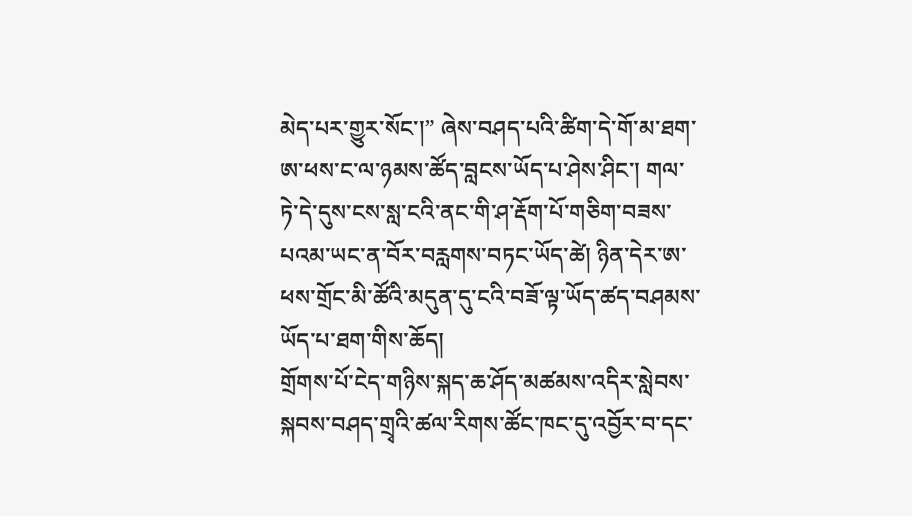མེད་པར་གྱུར་སོང་།” ཞེས་བཤད་པའི་ཚིག་དེ་གོ་མ་ཐག་ཨ་ཕས་ང་ལ་ཉམས་ཚོད་བླངས་ཡོད་པ་ཤེས་ཤིང་། གལ་ཏེ་དེ་དུས་ངས་སླ་ངའི་ནང་གི་ཤ་རྡོག་པོ་གཅིག་བཟས་པའམ་ཡང་ན་བོར་བརླགས་བཏང་ཡོད་ཚེ། ཉིན་དེར་ཨ་ཕས་གྲོང་མི་ཚོའི་མདུན་དུ་ངའི་བཟོ་ལྟ་ཡོད་ཚད་བཤམས་ཡོད་པ་ཐག་གིས་ཆོད།
གྲོགས་པོ་ངེད་གཉིས་སྐད་ཆ་ཤོད་མཚམས་འདིར་སླེབས་སྐབས་བཤད་གྲྭའི་ཚལ་རིགས་ཚོང་ཁང་དུ་འབྱོར་བ་དང་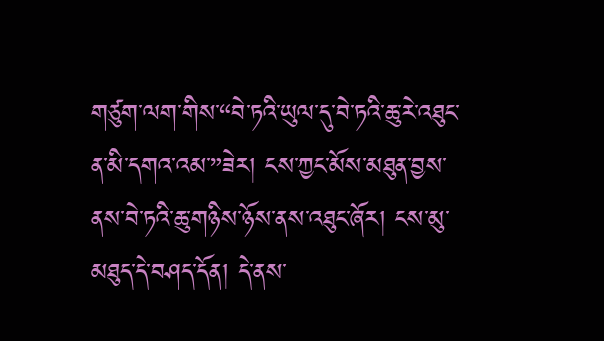གཙུག་ལག་གིས་“བེ་ཏའི་ཡུལ་དུ་བེ་ཏའི་ཆུ་རེ་འཐུང་ན་མི་དགའ་འམ་”ཟེར། ངས་ཀྱང་མོས་མཐུན་བྱས་ནས་བེ་ཏའི་ཆུ་གཉིས་ཉོས་ནས་འཐུང་ཞོར། ངས་མུ་མཐུད་དེ་བཤད་དོན། དེ་ནས་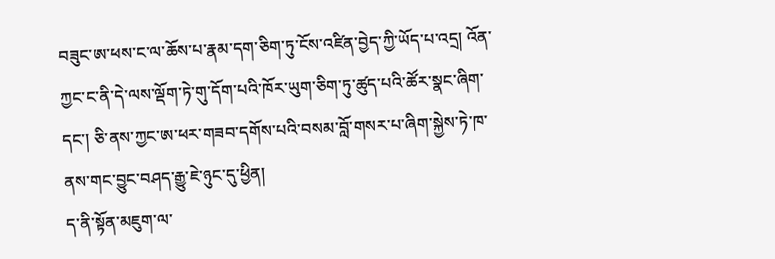བཟུང་ཨ་ཕས་ང་ལ་ཆོས་པ་རྣམ་དག་ཅིག་ཏུ་ངོས་འཛིན་བྱེད་ཀྱི་ཡོད་པ་འདྲ། འོན་ཀྱང་ང་ནི་དེ་ལས་ལྡོག་ཏེ་གུ་དོག་པའི་ཁོར་ཡུག་ཅིག་ཏུ་ཚུད་པའི་ཚོར་སྣང་ཞིག་དང་། ཅི་ནས་ཀྱང་ཨ་ཕར་གཟབ་དགོས་པའི་བསམ་བློ་གསར་པ་ཞིག་སྐྱེས་ཏེ་ཁ་ནས་གང་བྱུང་བཤད་རྒྱུ་ཇེ་ཉུང་དུ་ཕྱིན།
ད་ནི་སྟོན་མཇུག་ལ་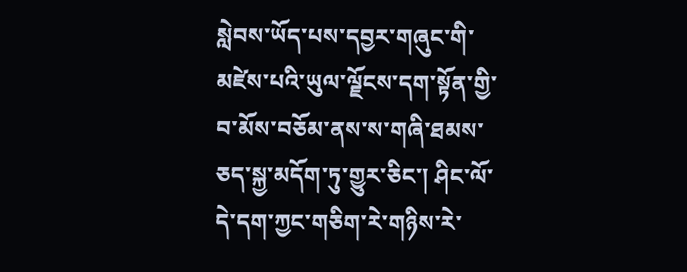སླེབས་ཡོད་པས་དབྱར་གཞུང་གི་མཛེས་པའི་ཡུལ་ལྗོངས་དག་སྟོན་གྱི་བ་མོས་བཅོམ་ནས་ས་གཞི་ཐམས་ཅད་སྐྱ་མདོག་ཏུ་གྱུར་ཅིང་། ཤིང་ལོ་དེ་དག་ཀྱང་གཅིག་རེ་གཉིས་རེ་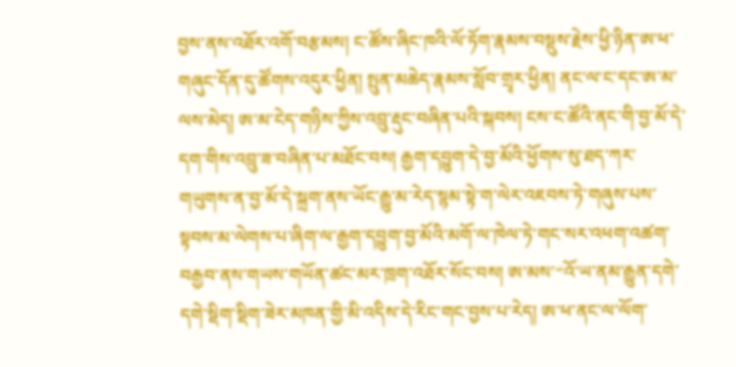བྱས་ནས་འཐོར་འགོ་བརྩམས། ང་ཚོས་ཞིང་ཁའི་ལོ་ཏོག་རྣམས་བསྡུས་རྗེས་ཕྱི་ཉིན་ཨ་ཕ་གཞུང་དོན་དུ་ཚོགས་འདུར་ཕྱིན། སྤུན་མཆེད་རྣམས་སློབ་གྲྭར་ཕྱིན། ནང་ལ་ང་དང་ཨ་མ་ལས་མེད། ཨ་མ་ངེད་གཉིས་ཀྱིས་འབྲུ་རྡུང་བཞིན་པའི་སྐབས། ངས་ང་ཚོའི་ནང་གི་བྱ་མོ་དེ་དག་གིས་འབྲུ་ཟ་བཞིན་པ་མཐོང་བས། རྒྱག་དབྱུག་དེ་བྱ་མོའི་ཕྱོགས་སུ་ཐད་ཀར་གཡུགས་ན་བྱ་མོ་དེ་སྐྲག་ནས་ཡོང་རྒྱུ་མ་རེད་སྙམ་སྟེ་ག་ལེར་འཇབས་ཏེ་གཞུས་པས་སྟབས་མ་ལེགས་པ་ཞིག་ལ་རྒྱག་དབྱུག་བྱ་མོའི་མགོ་ལ་ཁེལ་ཏེ་གང་སར་འཕག་འཚག་བརྒྱབ་ནས་གཡས་གཡོན་ཚང་མར་ཁྲག་འཐོར་སོང་བས། ཨ་མས་“འོ་ཡ་ནམ་རྒྱུན་དགེ་དགེ་སྡིག་སྡིག་ཟེར་མཁན་གྱི་མི་འདིས་དེ་རིང་གང་བྱས་པ་རེད། ཨ་ཕ་ནང་ལ་ལོག་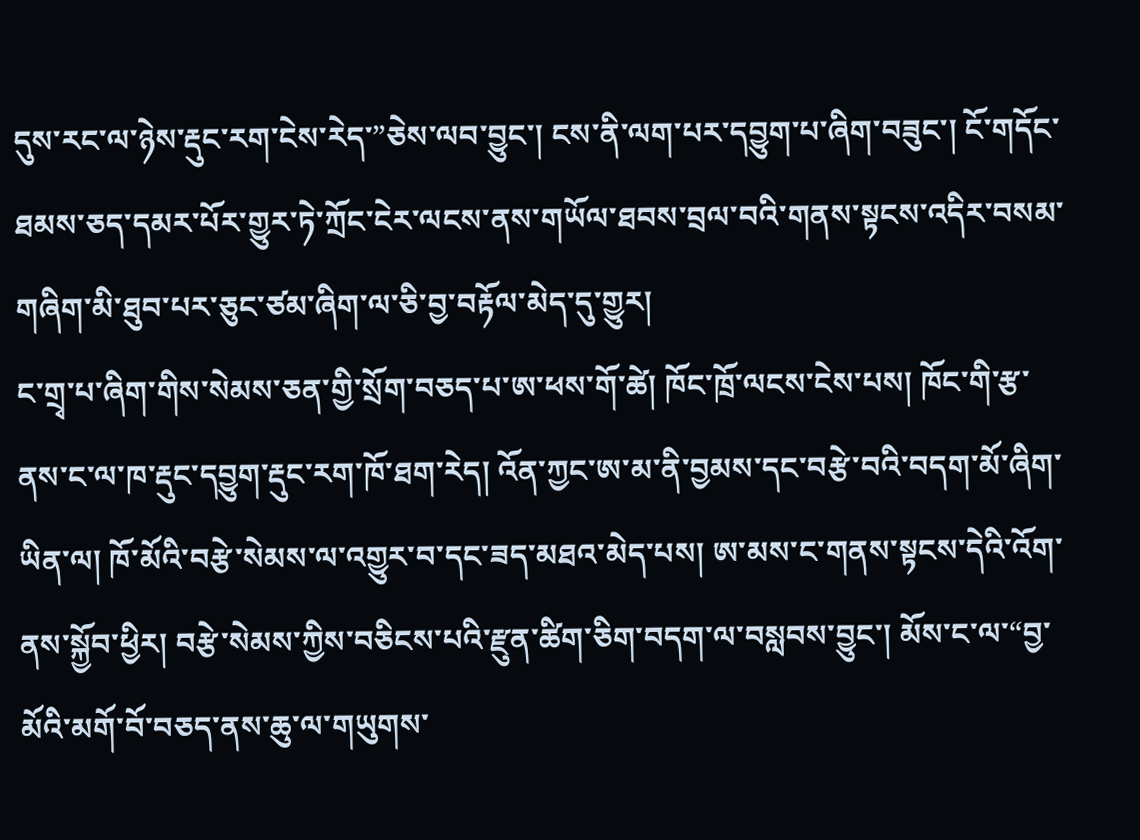དུས་རང་ལ་ཉེས་རྡུང་རག་ངེས་རེད་”ཅེས་ལབ་བྱུང་། ངས་ནི་ལག་པར་དབྱུག་པ་ཞིག་བཟུང་། ངོ་གདོང་ཐམས་ཅད་དམར་པོར་གྱུར་ཏེ་ཀྲོང་ངེར་ལངས་ནས་གཡོལ་ཐབས་བྲལ་བའི་གནས་སྟངས་འདིར་བསམ་གཞིག་མི་ཐུབ་པར་ཅུང་ཙམ་ཞིག་ལ་ཅི་བྱ་བརྟོལ་མེད་དུ་གྱུར།
ང་གྲྭ་པ་ཞིག་གིས་སེམས་ཅན་གྱི་སྲོག་བཅད་པ་ཨ་ཕས་གོ་ཚེ། ཁོང་ཁྲོ་ལངས་ངེས་པས། ཁོང་གི་རྩ་ནས་ང་ལ་ཁ་རྡུང་དབྱུག་རྡུང་རག་ཁོ་ཐག་རེད། འོན་ཀྱང་ཨ་མ་ནི་བྱམས་དང་བརྩེ་བའི་བདག་མོ་ཞིག་ཡིན་ལ། ཁོ་མོའི་བརྩེ་སེམས་ལ་འགྱུར་བ་དང་ཟད་མཐའ་མེད་པས། ཨ་མས་ང་གནས་སྟངས་དེའི་འོག་ནས་སྐྱོབ་ཕྱིར། བརྩེ་སེམས་ཀྱིས་བཅིངས་པའི་རྫུན་ཚིག་ཅིག་བདག་ལ་བསླབས་བྱུང་། མོས་ང་ལ་“བྱ་མོའི་མགོ་བོ་བཅད་ནས་ཆུ་ལ་གཡུགས་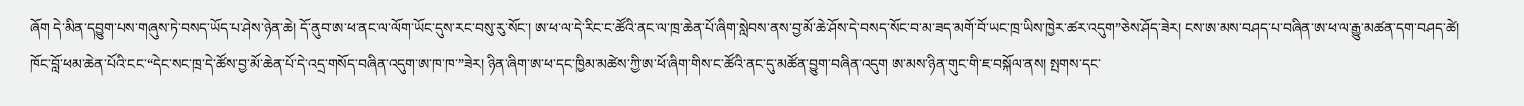ཞོག དེ་མིན་དབྱུག་པས་གཞུས་ཏེ་བསད་ཡོད་པ་ཤེས་ཉེན་ཆེ། དོ་ནུབ་ཨ་ཕ་ནང་ལ་ལོག་ཡོང་དུས་རང་བསུ་རུ་སོང་། ཨ་ཕ་ལ་དེ་རིང་ང་ཚོའི་ནང་ལ་ཁྲ་ཆེན་པོ་ཞིག་སླེབས་ནས་བྱ་མོ་ཆེ་ཤོས་དེ་བསད་སོང་བ་མ་ཟད་མགོ་བོ་ཡང་ཁྲ་ཡིས་ཁྱེར་ཚར་འདུག”ཅེས་ཤོད་ཟེར། ངས་ཨ་མས་བཤད་པ་བཞིན་ཨ་ཕ་ལ་རྒྱུ་མཚན་དག་བཤད་ཚེ། ཁོང་བློ་ཕམ་ཆེན་པོའི་ངང་“དེང་སང་ཁྲ་དེ་ཚོས་བྱ་མོ་ཆེན་པོ་དེ་འདྲ་གསོད་བཞིན་འདུག་ཨ་ཁ་ཁ་”ཟེར། ཉིན་ཞིག་ཨ་ཕ་དང་ཁྱིམ་མཚེས་ཀྱི་ཨ་ཕོ་ཞིག་གིས་ང་ཚོའི་ནང་དུ་མཚོན་བྱུག་བཞིན་འདུག ཨ་མས་ཉིན་གུང་གི་ཇ་བསྐོལ་ནས། སྤགས་དང་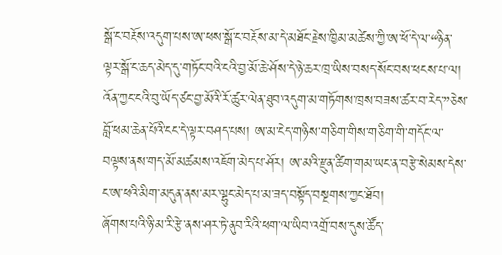སྒོ་ང་བརྔོས་འདུག་པས་ཨ་ཕས་སྒོ་ང་བརྔོས་མ་དེ་མཐོང་རྗེས་ཁྱིམ་མཚེས་ཀྱི་ཨ་ཕོ་དེ་ལ་“ཉིན་ལྟར་སྒོ་ང་ཆད་མེད་དུ་གཏོང་བའི་ངའི་བྱ་མོ་ཆེ་ཤོས་དེ་ཉེ་ཆར་ཁྲ་ཡིས་བསད་སོང་བས་ཕངས་པ་ལ། འོན་ཀྱང་ངའི་བུ་ཡོད་ཙང་བྱ་མོའི་རོ་ཚུར་ལེན་ཐུབ་འདུག་མ་གཏོགས་ཁྲས་བཟས་ཚར་བ་རེད་”ཅེས་བློ་ཕམ་ཆེན་པོའི་ངང་དེ་ལྟར་བཤད་པས། ཨ་མ་ངེད་གཉིས་གཅིག་གིས་གཅིག་གི་གདོང་ལ་བལྟས་ནས་གད་མོ་མཚམས་འཇོག་མེད་པ་ཤོར། ཨ་མའི་རྫུན་ཚིག་གམ་ཡང་ན་བརྩེ་སེམས་དེས་ང་ཨ་ཕའི་མིག་མདུན་ནས་མར་ལྷུང་མེད་པ་མ་ཟད་བསྟོད་བསྔགས་ཀྱང་ཐོབ།
ཞོགས་པའི་ཉི་མ་རི་རྩེ་ནས་ཤར་ཏེ་ནུབ་རིའི་ཕག་ལ་ཡིབ་འགྲོ་བས་དུས་ཚོད་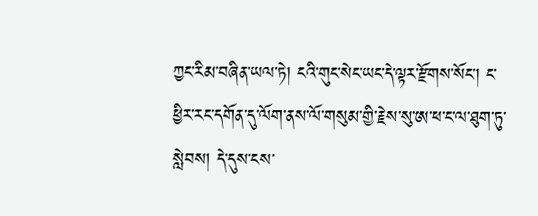ཀྱང་རིམ་བཞིན་ཡལ་ཏེ། ངའི་གུང་སེང་ཡང་དེ་ལྟར་རྫོགས་སོང་། ང་ཕྱིར་རང་དགོན་དུ་ལོག་ནས་ལོ་གསུམ་གྱི་རྗེས་སུ་ཨ་ཕ་ང་ལ་ཐུག་ཏུ་སླེབས། དེ་དུས་ངས་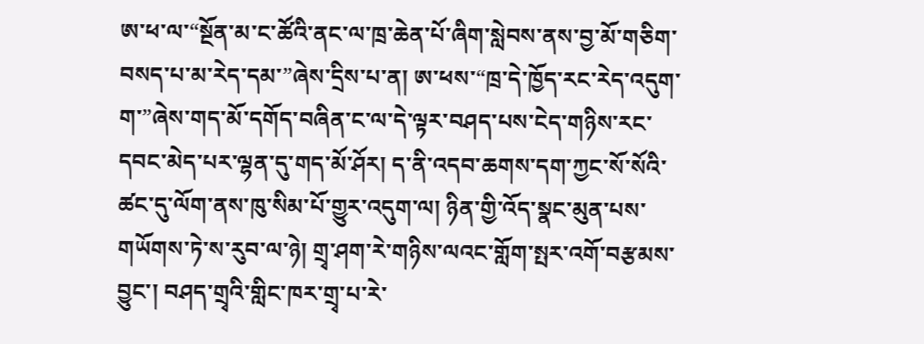ཨ་ཕ་ལ་“སྔོན་མ་ང་ཚོའི་ནང་ལ་ཁྲ་ཆེན་པོ་ཞིག་སླེབས་ནས་བྱ་མོ་གཅིག་བསད་པ་མ་རེད་དམ་”ཞེས་དྲིས་པ་ན། ཨ་ཕས་“ཁྲ་དེ་ཁྱོད་རང་རེད་འདུག་ག་”ཞེས་གད་མོ་དགོད་བཞིན་ང་ལ་དེ་ལྟར་བཤད་པས་ངེད་གཉིས་རང་དབང་མེད་པར་ལྷན་དུ་གད་མོ་ཤོར། ད་ནི་འདབ་ཆགས་དག་ཀྱང་སོ་སོའི་ཚང་དུ་ལོག་ནས་ཁུ་སིམ་པོ་གྱུར་འདུག་ལ། ཉིན་གྱི་འོད་སྣང་མུན་པས་གཡོགས་ཏེ་ས་རུབ་ལ་ཉེ། གྲྭ་ཤག་རེ་གཉིས་ལའང་གློག་སྤར་འགོ་བརྩམས་བྱུང་། བཤད་གྲྭའི་གླིང་ཁར་གྲྭ་པ་རེ་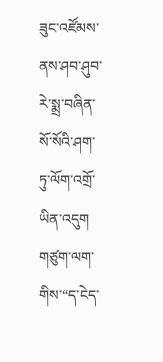ཟུང་འཛོམས་ནས་ཤབ་ཤུབ་རེ་སྨྲ་བཞིན་སོ་སོའི་ཤག་ཏུ་ལོག་འགྲོ་ཡིན་འདུག གཙུག་ལག་གིས་“ད་ངེད་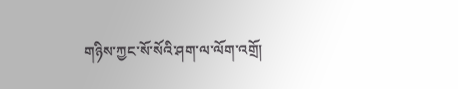གཉིས་ཀྱང་སོ་སོའི་ཤག་ལ་ལོག་འགྲོ།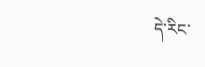དེ་རིང་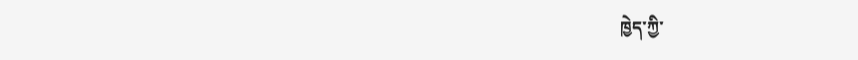ཁྱེད་ཀྱི་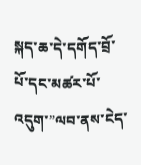སྐད་ཆ་དེ་དགོད་བྲོ་པོ་དང་མཚར་པོ་འདུག་”ལབ་ནས་ངེད་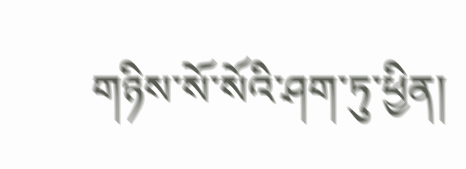གཉིས་སོ་སོའི་ཤག་ཏུ་ཕྱིན།